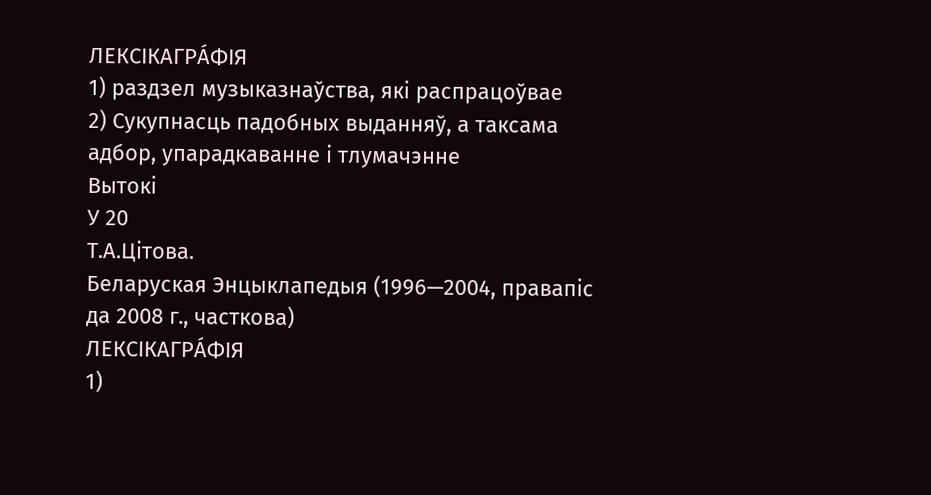ЛЕКСІКАГРА́ФІЯ
1) раздзел музыказнаўства, які распрацоўвае
2) Сукупнасць падобных выданняў, а таксама адбор, упарадкаванне і тлумачэнне
Вытокі
У 20
Т.А.Цітова.
Беларуская Энцыклапедыя (1996—2004, правапіс да 2008 г., часткова)
ЛЕКСІКАГРА́ФІЯ
1)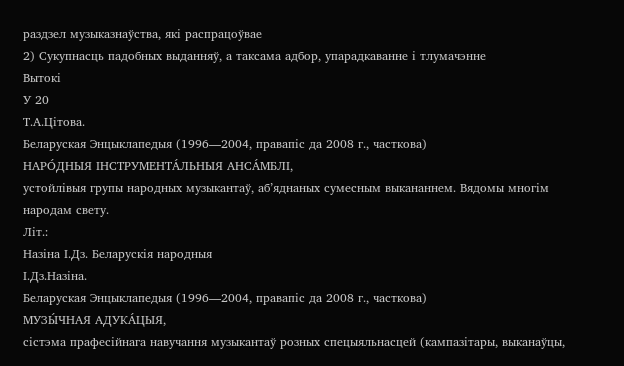раздзел музыказнаўства, які распрацоўвае
2) Сукупнасць падобных выданняў, а таксама адбор, упарадкаванне і тлумачэнне
Вытокі
У 20
Т.А.Цітова.
Беларуская Энцыклапедыя (1996—2004, правапіс да 2008 г., часткова)
НАРО́ДНЫЯ ІНСТРУМЕНТА́ЛЬНЫЯ АНСА́МБЛІ,
устойлівыя групы народных музыкантаў, аб’яднаных сумесным выкананнем. Вядомы многім народам свету.
Літ.:
Назіна І.Дз. Беларускія народныя
І.Дз.Назіна.
Беларуская Энцыклапедыя (1996—2004, правапіс да 2008 г., часткова)
МУЗЫ́ЧНАЯ АДУКА́ЦЫЯ,
сістэма прафесійнага навучання музыкантаў розных спецыяльнасцей (кампазітары, выканаўцы,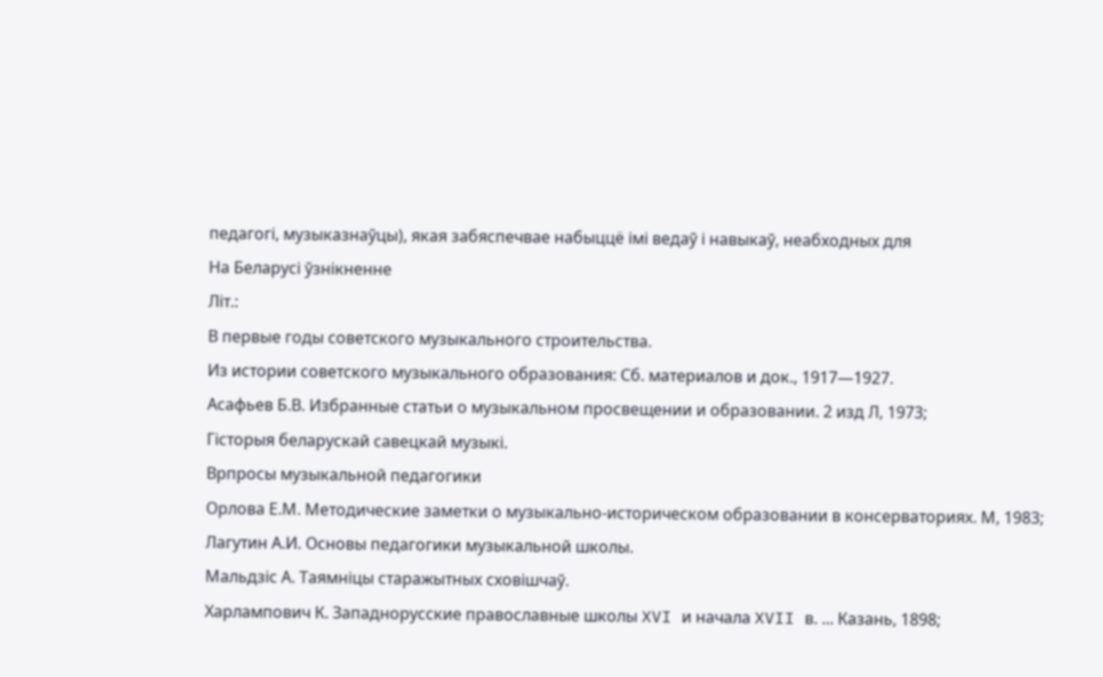педагогі, музыказнаўцы), якая забяспечвае набыццё імі ведаў і навыкаў, неабходных для
На Беларусі ўзнікненне
Літ.:
В первые годы советского музыкального строительства.
Из истории советского музыкального образования: Сб. материалов и док., 1917—1927.
Асафьев Б.В. Избранные статьи о музыкальном просвещении и образовании. 2 изд Л, 1973;
Гісторыя беларускай савецкай музыкі.
Врпросы музыкальной педагогики
Орлова Е.М. Методические заметки о музыкально-историческом образовании в консерваториях. М, 1983;
Лагутин А.И. Основы педагогики музыкальной школы.
Мальдзіс А. Таямніцы старажытных сховішчаў.
Харлампович К. Западнорусские православные школы XVI и начала XVII в. ... Казань, 1898;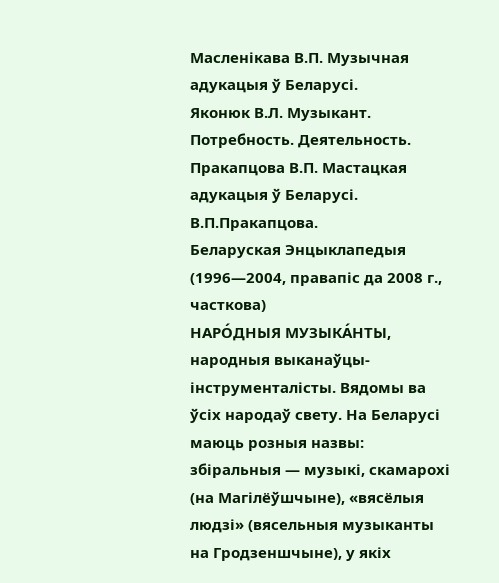Масленікава В.П. Музычная адукацыя ў Беларусі.
Яконюк В.Л. Музыкант. Потребность. Деятельность.
Пракапцова В.П. Мастацкая адукацыя ў Беларусі.
В.П.Пракапцова.
Беларуская Энцыклапедыя (1996—2004, правапіс да 2008 г., часткова)
НАРО́ДНЫЯ МУЗЫКА́НТЫ,
народныя выканаўцы-інструменталісты. Вядомы ва ўсіх народаў свету. На Беларусі маюць розныя назвы: збіральныя — музыкі, скамарохі (на Магілёўшчыне), «вясёлыя людзі» (вясельныя музыканты на Гродзеншчыне), у якіх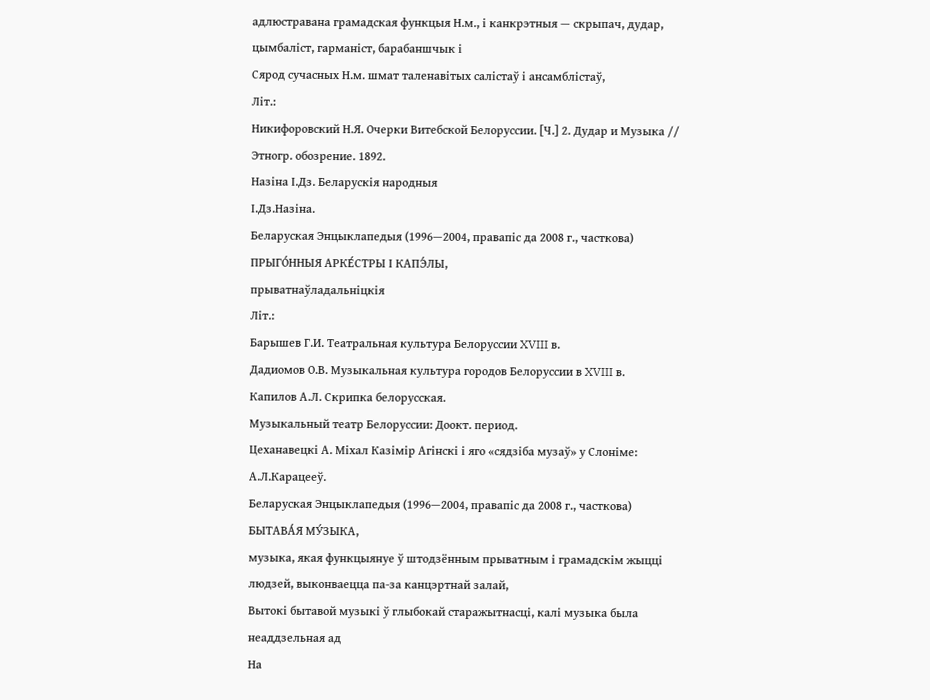адлюстравана грамадская функцыя Н.м., і канкрэтныя — скрыпач, дудар, цымбаліст, гарманіст, барабаншчык і
Сярод сучасных Н.м. шмат таленавітых салістаў і ансамблістаў,
Літ.:
Никифоровский Н.Я. Очерки Витебской Белоруссии. [Ч.] 2. Дудар и Музыка // Этногр. обозрение. 1892.
Назіна І.Дз. Беларускія народныя
І.Дз.Назіна.
Беларуская Энцыклапедыя (1996—2004, правапіс да 2008 г., часткова)
ПРЫГО́ННЫЯ АРКЕ́СТРЫ І КАПЭ́ЛЫ,
прыватнаўладальніцкія
Літ.:
Барышев Г.И. Театральная культура Белоруссии XVIII в.
Дадиомов О.В. Музыкальная культура городов Белоруссии в XVIII в.
Капилов А.Л. Скрипка белорусская.
Музыкальный театр Белоруссии: Доокт. период.
Цеханавецкі А. Міхал Казімір Агінскі і яго «сядзіба музаў» у Слоніме:
А.Л.Карацееў.
Беларуская Энцыклапедыя (1996—2004, правапіс да 2008 г., часткова)
БЫТАВА́Я МУ́ЗЫКА,
музыка, якая функцыянуе ў штодзённым прыватным і грамадскім жыцці людзей, выконваецца па-за канцэртнай залай,
Вытокі бытавой музыкі ў глыбокай старажытнасці, калі музыка была неаддзельная ад
На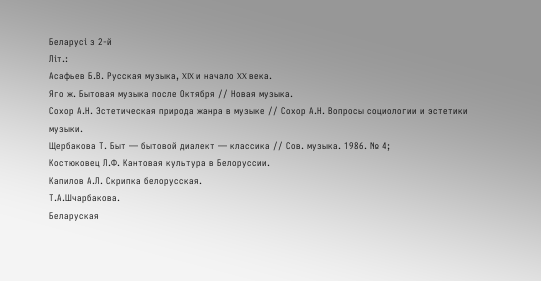Беларусі з 2-й
Літ.:
Асафьев Б.В. Русская музыка, XIX и начало XX века.
Яго ж. Бытовая музыка после Октября // Новая музыка.
Сохор А.Н. Эстетическая природа жанра в музыке // Сохор А.Н. Вопросы социологии и эстетики музыки.
Щербакова Т. Быт — бытовой диалект — классика // Сов. музыка. 1986. № 4;
Костюковец Л.Ф. Кантовая культура в Белоруссии.
Капилов А.Л. Скрипка белорусская.
Т.А.Шчарбакова.
Беларуская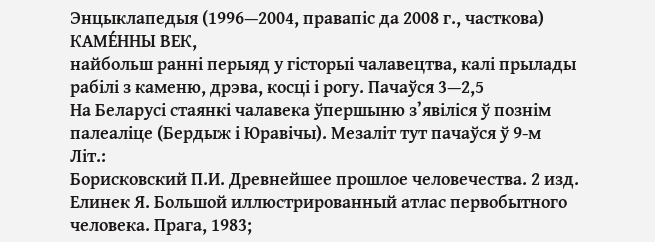Энцыклапедыя (1996—2004, правапіс да 2008 г., часткова)
КАМЕ́ННЫ ВЕК,
найбольш ранні перыяд у гісторыі чалавецтва, калі прылады рабілі з каменю, дрэва, косці і рогу. Пачаўся 3—2,5
На Беларусі стаянкі чалавека ўпершыню з’явіліся ў познім палеаліце (Бердыж і Юравічы). Мезаліт тут пачаўся ў 9-м
Літ.:
Борисковский П.И. Древнейшее прошлое человечества. 2 изд.
Елинек Я. Большой иллюстрированный атлас первобытного человека. Прага, 1983;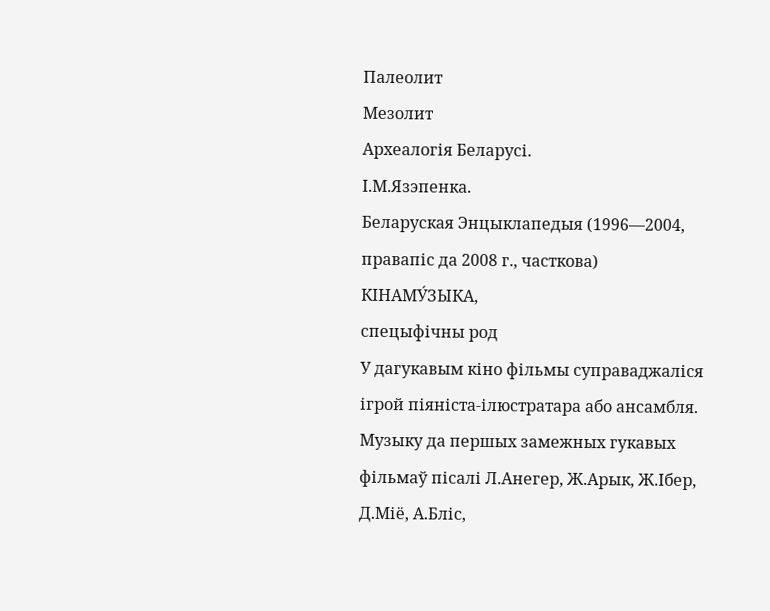Палеолит
Мезолит
Археалогія Беларусі.
І.М.Язэпенка.
Беларуская Энцыклапедыя (1996—2004, правапіс да 2008 г., часткова)
КІНАМУ́ЗЫКА,
спецыфічны род
У дагукавым кіно фільмы суправаджаліся ігрой піяніста-ілюстратара або ансамбля. Музыку да першых замежных гукавых фільмаў пісалі Л.Анегер, Ж.Арык, Ж.Ібер, Д.Міё, А.Бліс,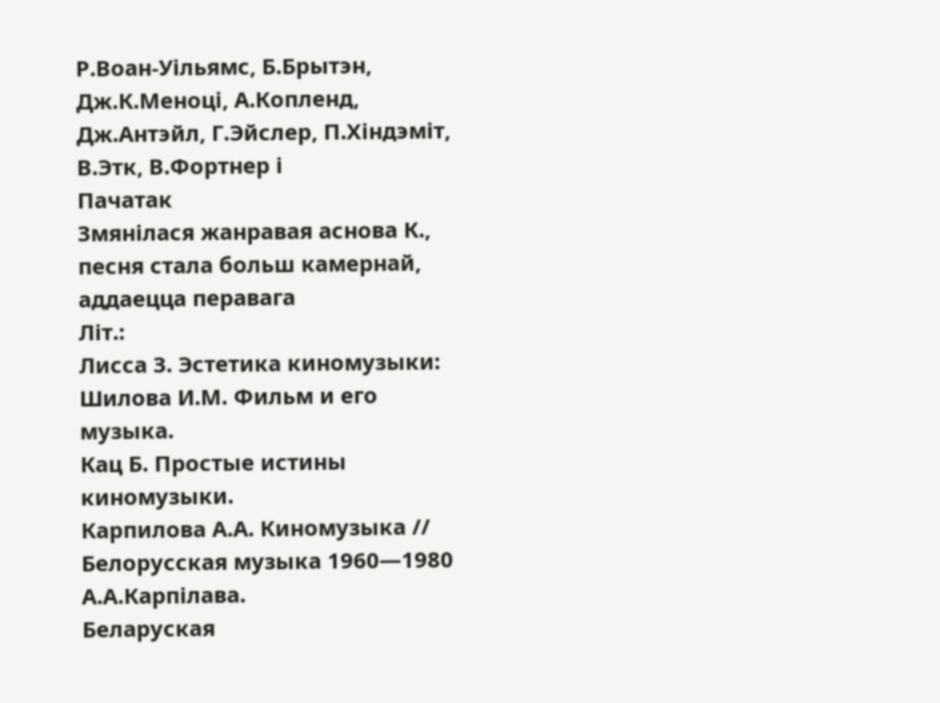Р.Воан-Уільямс, Б.Брытэн, Дж.К.Меноці, А.Копленд, Дж.Антэйл, Г.Эйслер, П.Хіндэміт, В.Этк, В.Фортнер і
Пачатак
Змянілася жанравая аснова К., песня стала больш камернай, аддаецца перавага
Літ.:
Лисса З. Эстетика киномузыки:
Шилова И.М. Фильм и его музыка.
Кац Б. Простые истины киномузыки.
Карпилова А.А. Киномузыка // Белорусская музыка 1960—1980
А.А.Карпілава.
Беларуская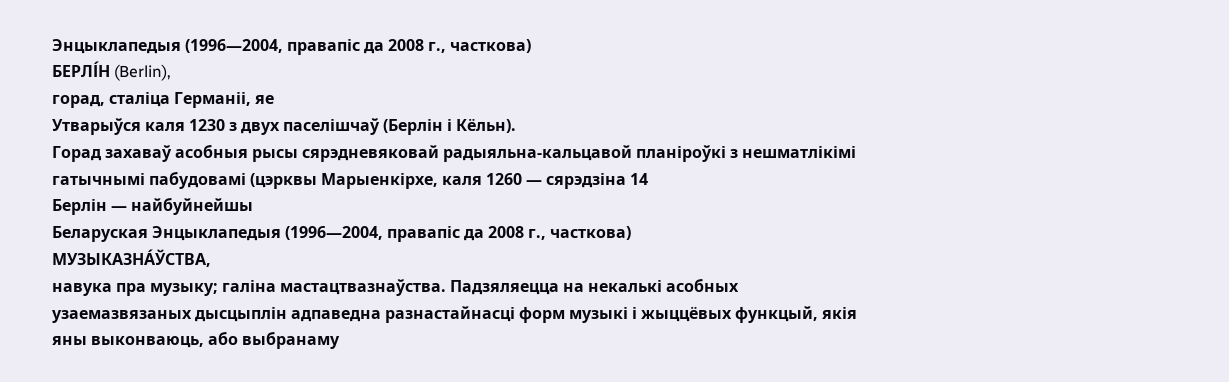Энцыклапедыя (1996—2004, правапіс да 2008 г., часткова)
БЕРЛІ́Н (Berlin),
горад, сталіца Германіі, яе
Утварыўся каля 1230 з двух паселішчаў (Берлін і Кёльн).
Горад захаваў асобныя рысы сярэдневяковай радыяльна-кальцавой планіроўкі з нешматлікімі гатычнымі пабудовамі (цэрквы Марыенкірхе, каля 1260 — сярэдзіна 14
Берлін — найбуйнейшы
Беларуская Энцыклапедыя (1996—2004, правапіс да 2008 г., часткова)
МУЗЫКАЗНА́ЎСТВА,
навука пра музыку; галіна мастацтвазнаўства. Падзяляецца на некалькі асобных узаемазвязаных дысцыплін адпаведна разнастайнасці форм музыкі і жыццёвых функцый, якія яны выконваюць, або выбранаму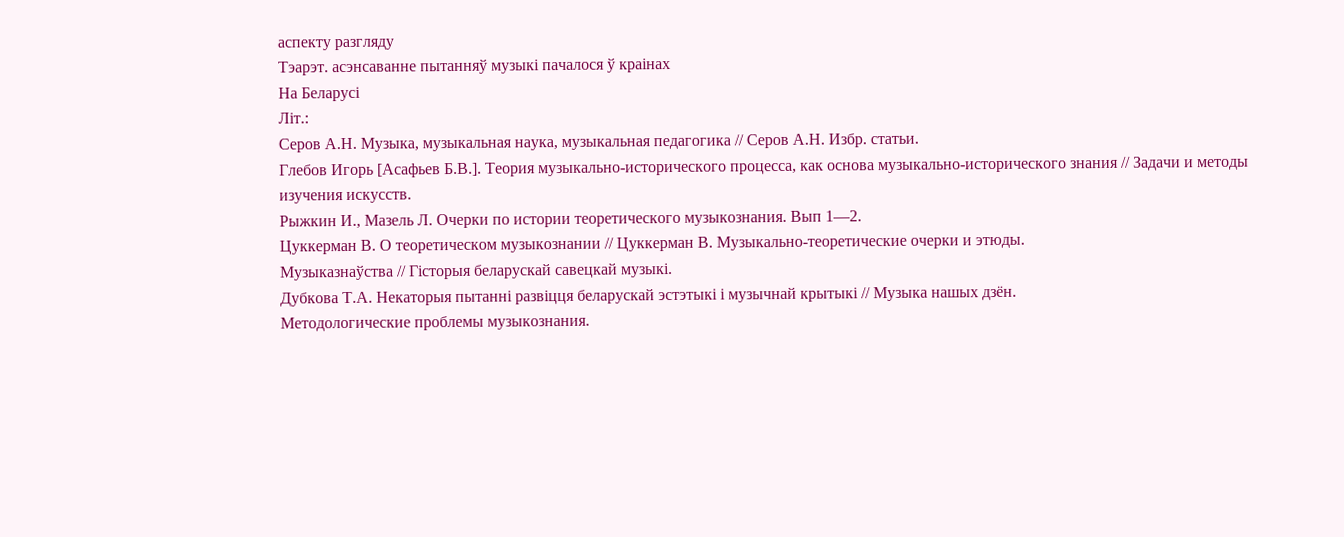аспекту разгляду
Тэарэт. асэнсаванне пытанняў музыкі пачалося ў краінах
На Беларусі
Літ.:
Серов А.Н. Музыка, музыкальная наука, музыкальная педагогика // Серов А.Н. Избр. статьи.
Глебов Игорь [Асафьев Б.В.]. Теория музыкально-исторического процесса, как основа музыкально-исторического знания // Задачи и методы изучения искусств.
Рыжкин И., Мазель Л. Очерки по истории теоретического музыкознания. Вып 1—2.
Цуккерман В. О теоретическом музыкознании // Цуккерман В. Музыкально-теоретические очерки и этюды.
Музыказнаўства // Гісторыя беларускай савецкай музыкі.
Дубкова Т.А. Некаторыя пытанні развіцця беларускай эстэтыкі і музычнай крытыкі // Музыка нашых дзён.
Методологические проблемы музыкознания.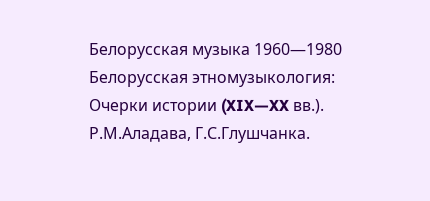Белорусская музыка 1960—1980
Белорусская этномузыкология: Очерки истории (XIX—XX вв.).
Р.М.Аладава, Г.С.Глушчанка.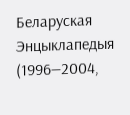Беларуская Энцыклапедыя (1996—2004,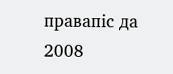правапіс да 2008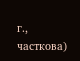г., часткова)